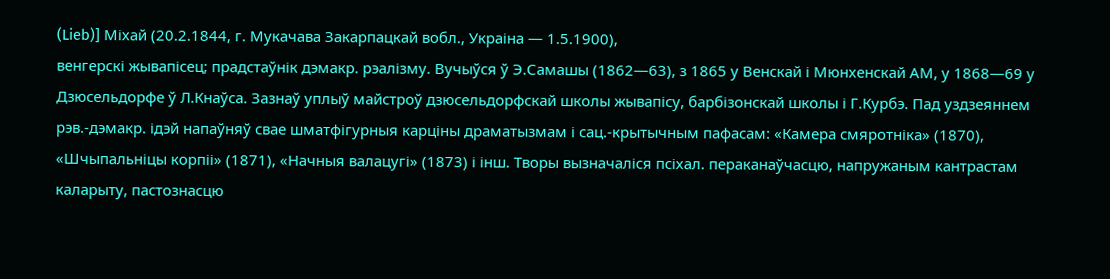(Lieb)] Міхай (20.2.1844, г. Мукачава Закарпацкай вобл., Украіна — 1.5.1900),
венгерскі жывапісец; прадстаўнік дэмакр. рэалізму. Вучыўся ў Э.Самашы (1862—63), з 1865 у Венскай і Мюнхенскай АМ, у 1868—69 у Дзюсельдорфе ў Л.Кнаўса. Зазнаў уплыў майстроў дзюсельдорфскай школы жывапісу, барбізонскай школы і Г.Курбэ. Пад уздзеяннем рэв.-дэмакр. ідэй напаўняў свае шматфігурныя карціны драматызмам і сац.-крытычным пафасам: «Камера смяротніка» (1870), «Шчыпальніцы корпіі» (1871), «Начныя валацугі» (1873) і інш. Творы вызначаліся псіхал. пераканаўчасцю, напружаным кантрастам каларыту, пастознасцю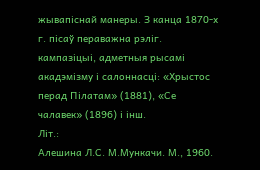жывапіснай манеры. З канца 1870-х г. пісаў пераважна рэліг. кампазіцыі, адметныя рысамі акадэмізму і салоннасці: «Хрыстос перад Пілатам» (1881), «Се чалавек» (1896) і інш.
Літ.:
Алешина Л.С. М.Мункачи. М., 1960.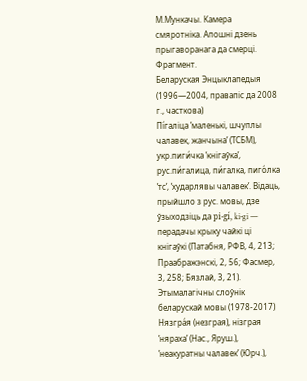М.Мункачы. Камера смяротніка. Апошні дзень прыгаворанага да смерці. Фрагмент.
Беларуская Энцыклапедыя (1996—2004, правапіс да 2008 г., часткова)
Пі́галіца ’маленькі, шчуплы чалавек, жанчына’ (ТСБМ), укр.пиги́чка ’кнігаўка’, рус.пи́галица, пи́галка, пиго́лка ’тс’, ’хударлявы чалавек’. Відаць, прыйшло з рус. мовы, дзе ўзыходзіць да pi‑gí, ki‑gi — перадачы крыку чайкі ці кнігаўкі (Патабня, РФВ, 4, 213; Праабражэнскі, 2, 56; Фасмер, 3, 258; Бязлай, 3, 21).
Этымалагічны слоўнік беларускай мовы (1978-2017)
Нязгра́я (незграя), нізграя ’няраха’ (Нас., Яруш.), ’неакуратны чалавек’ (Юрч.),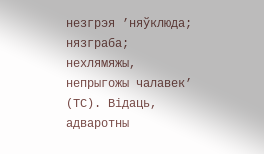незгрэя ’няўклюда; нязграба; нехлямяжы, непрыгожы чалавек’ (ТС). Відаць, адваротны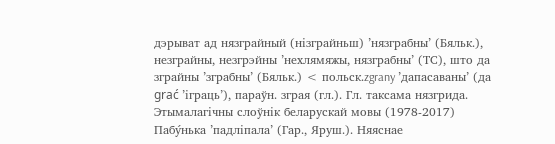дэрыват ад нязграйный (нізграйньш) ’нязграбны’ (Бяльк.), незграйны, незгрэйны ’нехлямяжы, нязграбны’ (ТС), што да зграйны ’зграбны’ (Бяльк.) < польск.zgrany ’дапасаваны’ (да grać ’іграць’), параўн. зграя (гл.). Гл. таксама нязгрида.
Этымалагічны слоўнік беларускай мовы (1978-2017)
Пабу́нька ’падліпала’ (Гар., Яруш.). Няяснае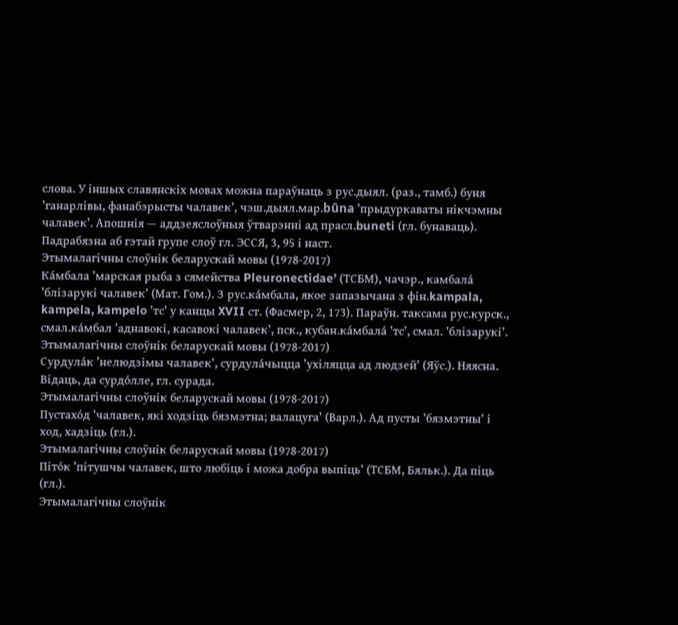слова. У іншых славянскіх мовах можна параўнаць з рус.дыял. (раз., тамб.) буня ’ганарлівы, фанабэрысты чалавек’, чэш.дыял.мар.būna ’прыдуркаваты нікчэмны чалавек’. Апошнія — аддзеяслоўныя ўтварэнні ад прасл.buneti (гл. бунаваць). Падрабязна аб гэтай групе слоў гл. ЭССЯ, 3, 95 і наст.
Этымалагічны слоўнік беларускай мовы (1978-2017)
Ка́мбала ’марская рыба з сямейства Pleuronectidae’ (ТСБМ), чачэр., камбала́ ’блізарукі чалавек’ (Мат. Гом.). З рус.ка́мбала, якое запазычана з фін.kampala, kampela, kampelo ’тс’ у канцы XVII ст. (Фасмер, 2, 173). Параўн. таксама рус.курск., смал.ка́мбал ’аднавокі, касавокі чалавек’, пск., кубан.ка́мбала́ ’тс’, смал. ’блізарукі’.
Этымалагічны слоўнік беларускай мовы (1978-2017)
Сурдула́к ’нелюдзімы чалавек’, сурдула́чыцца ’ухіляцца ад людзей’ (Яўс.). Няясна. Відаць, да сурдо́лле, гл. сурада.
Этымалагічны слоўнік беларускай мовы (1978-2017)
Пустахо́д ’чалавек, які ходзіць бязмэтна; валацуга’ (Варл.). Ад пусты ’бязмэтны’ і ход, хадзіць (гл.).
Этымалагічны слоўнік беларускай мовы (1978-2017)
Піто́к ’пітушчы чалавек, што любіць і можа добра выпіць’ (ТСБМ, Бяльк.). Да піць (гл.).
Этымалагічны слоўнік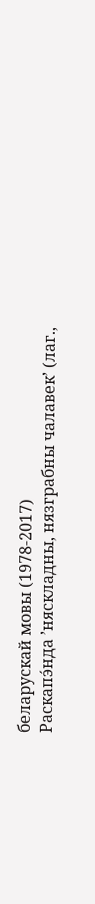беларускай мовы (1978-2017)
Раскапэ́нда ’няскладны, нязграбны чалавек’ (лаг.,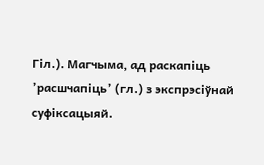Гіл.). Магчыма, ад раскапіць ’расшчапіць’ (гл.) з экспрэсіўнай суфіксацыяй.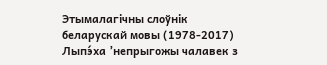Этымалагічны слоўнік беларускай мовы (1978-2017)
Лыпэ́ха ’непрыгожы чалавек з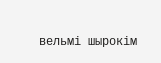вельмі шырокім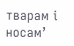тварам і носам’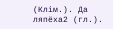(Клім.). Да ляпёха2 (гл.).